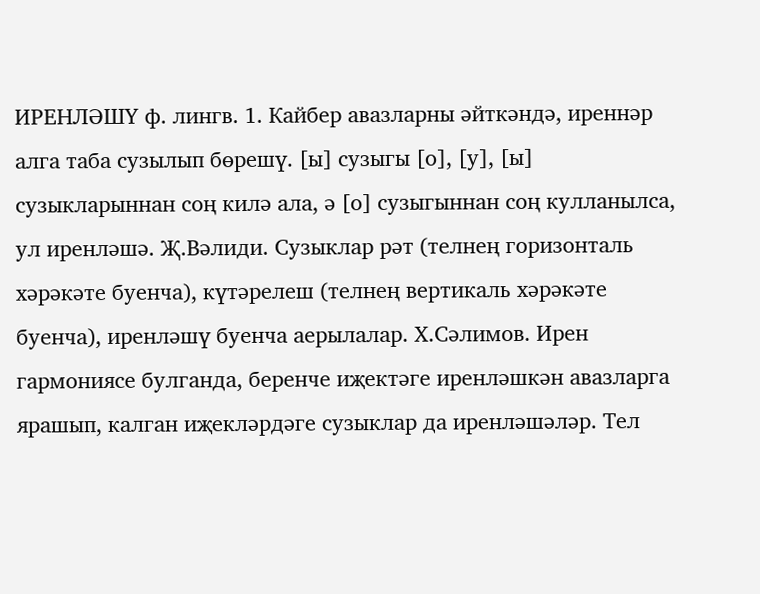ИРЕНЛӘШҮ ф. лингв. 1. Кайбер авазларны әйткәндә, иреннәр алга таба сузылып бөрешү. [ы] сузыгы [о], [у], [ы] сузыкларыннан соң килә ала, ә [о] сузыгыннан соң кулланылса, ул иренләшә. Җ.Вәлиди. Сузыклар рәт (телнең горизонталь хәрәкәте буенча), күтәрелеш (телнең вертикаль хәрәкәте буенча), иренләшү буенча аерылалар. Х.Сәлимов. Ирен гармониясе булганда, беренче иҗектәге иренләшкән авазларга ярашып, калган иҗекләрдәге сузыклар да иренләшәләр. Тел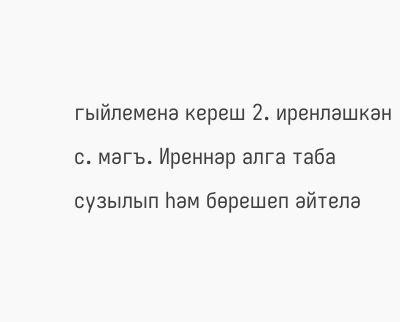гыйлеменә кереш 2. иренләшкән с. мәгъ. Иреннәр алга таба сузылып һәм бөрешеп әйтелә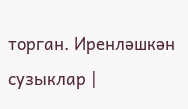торган. Иренләшкән сузыклар |